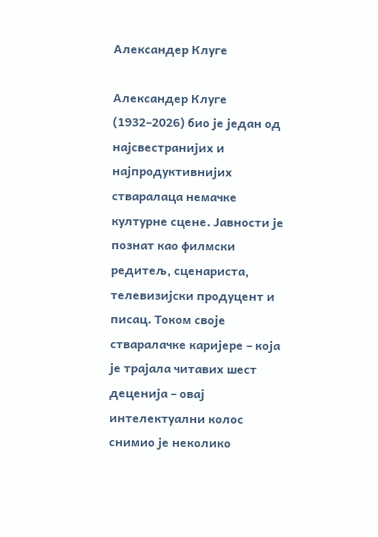Александер Клуге

Александер Клуге (1932–2026) био је један од најсвестранијих и најпродуктивнијих стваралаца немачке културне сцене. Јавности је познат као филмски редитељ, сценариста, телевизијски продуцент и писац. Током своје стваралачке каријере – која је трајала читавих шест деценија – овај интелектуални колос снимио је неколико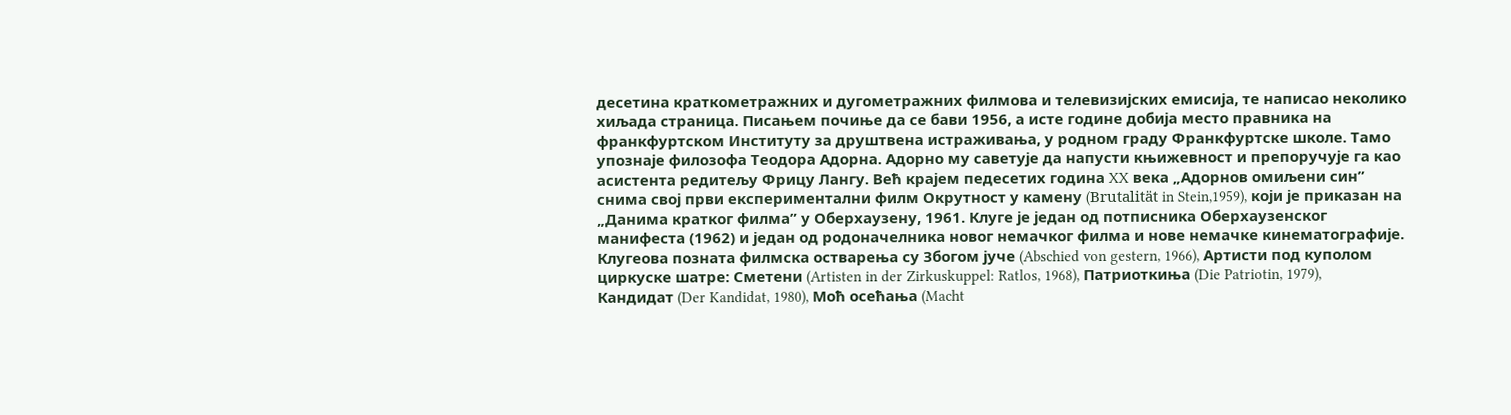десетина краткометражних и дугометражних филмова и телевизијских емисија, те написао неколико хиљада страница. Писањем почиње да се бави 1956, а исте године добија место правника на франкфуртском Институту за друштвена истраживања, у родном граду Франкфуртске школе. Тамо упознаје филозофа Теодора Адорна. Адорно му саветује да напусти књижевност и препоручује га као асистента редитељу Фрицу Лангу. Већ крајем педесетих година XX века „Адорнов омиљени син” снима свој први експериментални филм Окрутност у камену (Brutalität in Stein,1959), који је приказан на „Данима кратког филма” у Оберхаузену, 1961. Клуге је један од потписника Оберхаузенског манифеста (1962) и један од родоначелника новог немачког филма и нове немачке кинематографије. Клугеова позната филмска остварења су Збогом јуче (Abschied von gestern, 1966), Артисти под куполом циркуске шатре: Сметени (Artisten in der Zirkuskuppel: Ratlos, 1968), Патриоткиња (Die Patriotin, 1979), Кандидат (Der Kandidat, 1980), Моћ осећања (Macht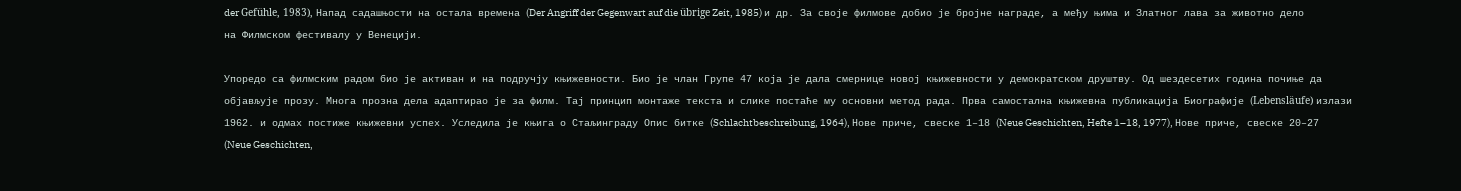der Gefühle, 1983), Напад садашњости на остала времена (Der Angriff der Gegenwart auf die übrige Zeit, 1985) и др. За своје филмове добио је бројне награде, а међу њима и Златног лава за животно дело на Филмском фестивалу у Венецији.

Упоредо са филмским радом био је активан и на подручју књижевности. Био је члан Групе 47 која је дала смернице новој књижевности у демократском друштву. Од шездесетих година почиње да објављује прозу. Многа прозна дела адаптирао је за филм. Тај принцип монтаже текста и слике постаће му основни метод рада. Прва самостална књижевна публикација Биографије (Lebensläufe) излази 1962. и одмах постиже књижевни успех. Уследила је књига о Стаљинграду Опис битке (Schlachtbeschreibung, 1964), Нове приче, свеске 1–18 (Neue Geschichten, Hefte 1–18, 1977), Нове приче, свеске 20–27 (Neue Geschichten,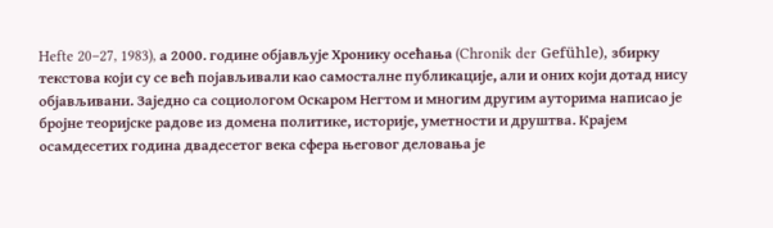Hefte 20–27, 1983), а 2000. године објављује Хронику осећања (Chronik der Gefühle), збирку текстова који су се већ појављивали као самосталне публикације, али и оних који дотад нису објављивани. Заједно са социологом Оскаром Негтом и многим другим ауторима написао је бројне теоријске радове из домена политике, историје, уметности и друштва. Крајем осамдесетих година двадесетог века сфера његовог деловања је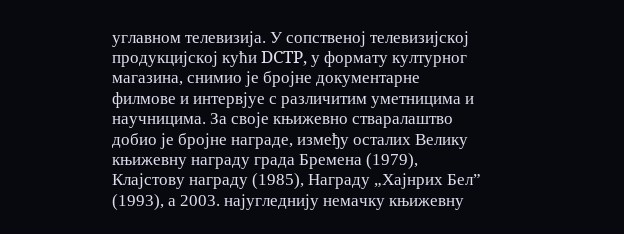углавном телевизија. У сопственој телевизијској продукцијској кући DCTP, у формату културног магазина, снимио је бројне документарне филмове и интервјуе с различитим уметницима и научницима. За своје књижевно стваралаштво добио је бројне награде, између осталих Велику књижевну награду града Бремена (1979), Клајстову награду (1985), Награду „Хајнрих Бел” (1993), а 2003. најугледнију немачку књижевну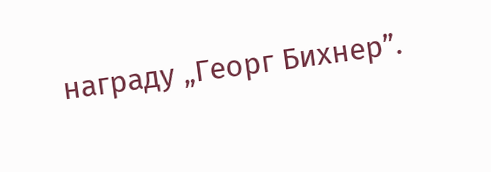награду „Георг Бихнер”.